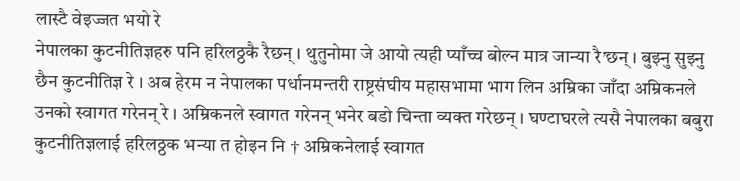लास्टै वेइज्जत भयो रे
नेपालका कुटनीतिज्ञहरु पनि हरिलठ्ठकै रैछन् । थुतुनोमा जे आयो त्यही प्याँच्च बोल्न मात्र जान्या रै’छन् । बुझ्नु सुझ्नु छैन कुटनीतिज्ञ रे । अब हेरम न नेपालका पर्धानमन्तरी राष्ट्रसंघीय महासभामा भाग लिन अम्रिका जाँदा अम्रिकनले उनको स्वागत गरेनन् रे । अम्रिकनले स्वागत गरेनन् भनेर बडो चिन्ता व्यक्त गरेछन् । घण्टाघरले त्यसै नेपालका बबुरा कुटनीतिज्ञलाई हरिलठ्ठक भन्या त होइन नि † अम्रिकनेलाई स्वागत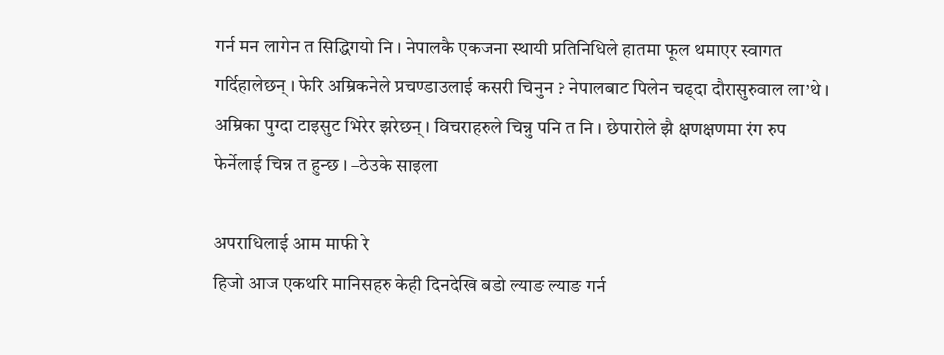गर्न मन लागेन त सिद्धिगयो नि । नेपालकै एकजना स्थायी प्रतिनिधिले हातमा फूल थमाएर स्वागत गर्दिहालेछन् । फेरि अम्रिकनेले प्रचण्डाउलाई कसरी चिनुन ? नेपालबाट पिलेन चढ्दा दौरासुरुवाल ला’थे । अम्रिका पुग्दा टाइसुट भिरेर झरेछन् । विचराहरुले चिन्नु पनि त नि । छेपारोले झै क्षणक्षणमा रंग रुप फेर्नेलाई चिन्न त हुन्छ । –ठेउके साइला

अपराधिलाई आम माफी रे
हिजो आज एकथरि मानिसहरु केही दिनदेखि बडो ल्याङ ल्याङ गर्न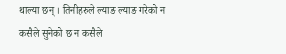थाल्या छन् । तिनीहरुले ल्याङ ल्याङ गरेको न कसैले सुनेको छ न कसैले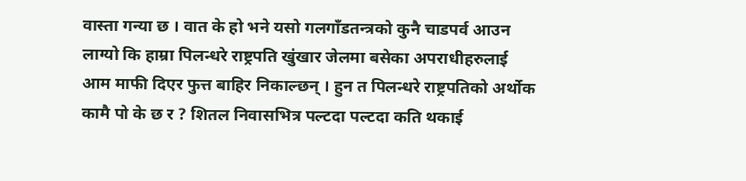वास्ता गन्या छ । वात के हो भने यसो गलगाँडतन्त्रको कुनै चाडपर्व आउन लाग्यो कि हाम्रा पिलन्धरे राष्ट्रपति खुंखार जेलमा बसेका अपराधीहरुलाई आम माफी दिएर फुत्त बाहिर निकाल्छन् । हुन त पिलन्धरे राष्ट्रपतिको अर्थोक कामै पो के छ र ? शितल निवासभित्र पल्टदा पल्टदा कति थकाई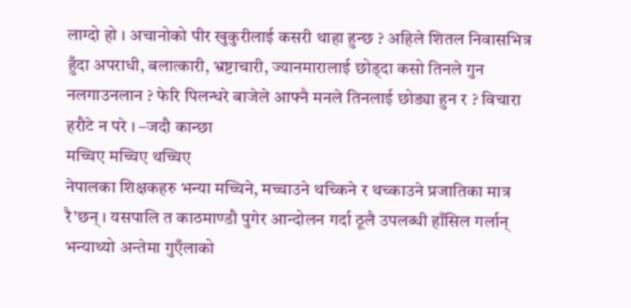लाग्दो हो । अचानोको पीर खुकुरीलाई कसरी थाहा हुन्छ ? अहिले शितल निवासभित्र हुँदा अपराधी, बलात्कारी, भ्रष्टाचारी, ज्यानमारालाई छोड्दा कसो तिनले गुन नलगाउनलान ? फेरि पिलन्धरे बाजेले आफ्नै मनले तिनलाई छोड्या हुन र ? विचारा हरौटे न परे । –जदौ कान्छा
मच्चिए मच्चिए थच्चिए
नेपालका शिक्षकहरु भन्या मच्चिने, मच्चाउने थच्किने र थच्काउने प्रजातिका मात्र रै’छन् । यसपालि त काठमाण्डौ पुगेर आन्दोलन गर्दा ठूलै उपलब्धी हाँसिल गर्लान् भन्याथ्यो अन्तेमा गुएँलाको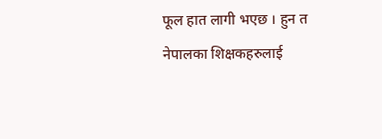फूल हात लागी भएछ । हुन त नेपालका शिक्षकहरुलाई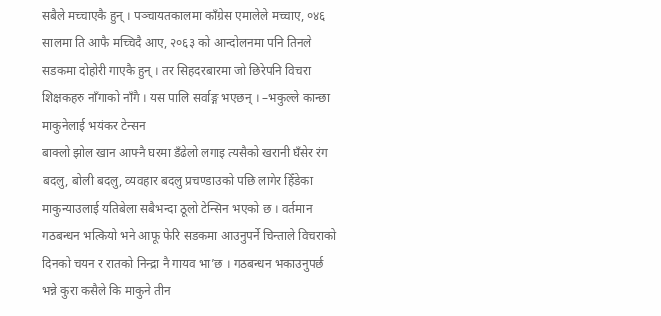सबैले मच्चाएकै हुन् । पञ्चायतकालमा काँग्रेस एमालेले मच्चाए, ०४६ सालमा ति आफै मच्चिदै आए, २०६३ को आन्दोलनमा पनि तिनले सडकमा दोहोरी गाएकै हुन् । तर सिहदरबारमा जो छिरेपनि विचरा शिक्षकहरु नाँगाको नाँगै । यस पालि सर्वाङ्ग भएछन् । –भकुल्ले कान्छा
माकुनेलाई भयंकर टेन्सन
बाक्लो झोल खान आफ्नै घरमा डँढेलो लगाइ त्यसैको खरानी घँसेर रंग बदलु, बोली बदलु, व्यवहार बदलु प्रचण्डाउको पछि लागेर हिँडेका माकुन्याउलाई यतिबेला सबैभन्दा ठूलो टेन्सिन भएको छ । वर्तमान गठबन्धन भत्कियो भने आफू फेरि सडकमा आउनुपर्ने चिन्ताले विचराको दिनको चयन र रातको निन्द्रा नै गायव भा’छ । गठबन्धन भकाउनुपर्छ भन्ने कुरा कसैले कि माकुने तीन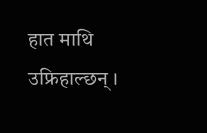हात माथि उफ्रिहाल्छन् ।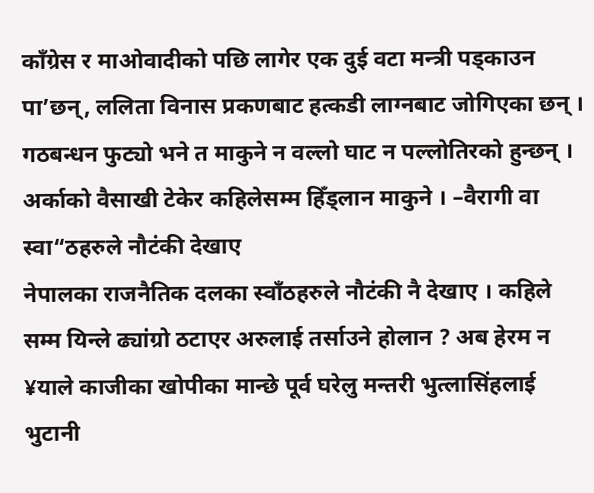काँग्रेस र माओवादीको पछि लागेर एक दुई वटा मन्त्री पड्काउन पा’छन्, ललिता विनास प्रकणबाट हत्कडी लाग्नबाट जोगिएका छन् । गठबन्धन फुट्यो भने त माकुने न वल्लो घाट न पल्लोतिरको हुन्छन् । अर्काको वैसाखी टेकेर कहिलेसम्म हिँड्लान माकुने । –वैरागी वा
स्वा“ठहरुले नौटंकी देखाए
नेपालका राजनैतिक दलका स्वाँठहरुले नौटंकी नै देखाए । कहिले सम्म यिन्ले ढ्यांग्रो ठटाएर अरुलाई तर्साउने होलान ? अब हेरम न ¥याले काजीका खोपीका मान्छे पूर्व घरेलु मन्तरी भुत्लासिंहलाई भुटानी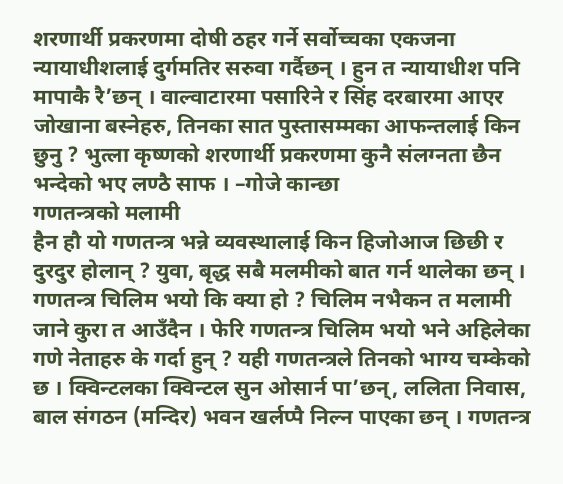शरणार्थी प्रकरणमा दोषी ठहर गर्ने सर्वोच्चका एकजना न्यायाधीशलाई दुर्गमतिर सरुवा गर्दैछन् । हुन त न्यायाधीश पनि मापाकै रै’छन् । वाल्वाटारमा पसारिने र सिंह दरबारमा आएर जोखाना बस्नेहरु, तिनका सात पुस्तासम्मका आफन्तलाई किन छुनु ? भुत्ला कृष्णको शरणार्थी प्रकरणमा कुनै संलग्नता छैन भन्देको भए लण्ठै साफ । –गोजे कान्छा
गणतन्त्रको मलामी
हैन हौ यो गणतन्त्र भन्ने व्यवस्थालाई किन हिजोआज छिछी र दुरदुर होलान् ? युवा, बृद्ध सबै मलमीको बात गर्न थालेका छन् । गणतन्त्र चिलिम भयो कि क्या हो ? चिलिम नभैकन त मलामी जाने कुरा त आउँदैन । फेरि गणतन्त्र चिलिम भयो भने अहिलेका गणे नेताहरु के गर्दा हुन् ? यही गणतन्त्रले तिनको भाग्य चम्केको छ । क्विन्टलका क्विन्टल सुन ओसार्न पा’छन्, ललिता निवास, बाल संगठन (मन्दिर) भवन खर्लप्पै निल्न पाएका छन् । गणतन्त्र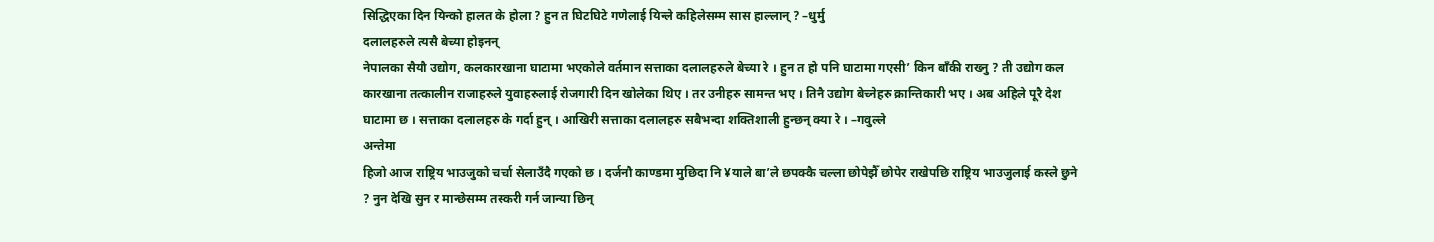सिद्धिएका दिन यिन्को हालत के होला ? हुन त घिटघिटे गणेलाई यिन्ले कहिलेसम्म सास हाल्लान् ? –धुर्मु
दलालहरुले त्यसै बेच्या होइनन्
नेपालका सैयौ उद्योग, कलकारखाना घाटामा भएकोले वर्तमान सत्ताका दलालहरुले बेच्या रे । हुन त हो पनि घाटामा गएसी’ किन बाँकी राख्नु ? ती उद्योग कल कारखाना तत्कालीन राजाहरुले युवाहरुलाई रोजगारी दिन खोलेका थिए । तर उनीहरु सामन्त भए । तिनै उद्योग बेच्नेहरु क्रान्तिकारी भए । अब अहिले पूरै देश घाटामा छ । सत्ताका दलालहरु के गर्दा हुन् । आखिरी सत्ताका दलालहरु सबैभन्दा शक्तिशाली हुन्छन् क्या रे । –गवुल्ले
अन्तेमा
हिजो आज राष्ट्रिय भाउजुको चर्चा सेलाउँदै गएको छ । दर्जनौ काण्डमा मुछिदा नि ¥याले बा’ले छपक्कै चल्ला छोपेझैँ छोपेर राखेपछि राष्ट्रिय भाउजुलाई कस्ले छुने ? नुन देखि सुन र मान्छेसम्म तस्करी गर्न जान्या छिन्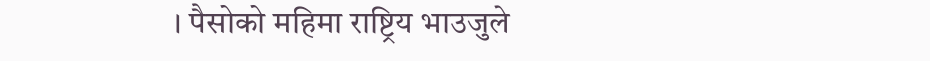। पैसोको महिमा राष्ट्रिय भाउजुले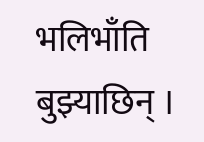भलिभाँति बुझ्याछिन् ।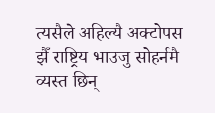त्यसैले अहिल्यै अक्टोपस झैँ राष्ट्रिय भाउजु सोहर्नमै व्यस्त छिन्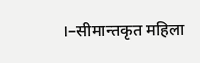।–सीमान्तकृत महिला